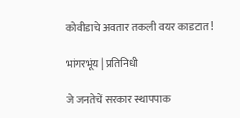कोवीडाचे अवतार तकली वयर काडटात !

भांगरभूंय | प्रतिनिधी

जे जनतेचें सरकार स्थापपाक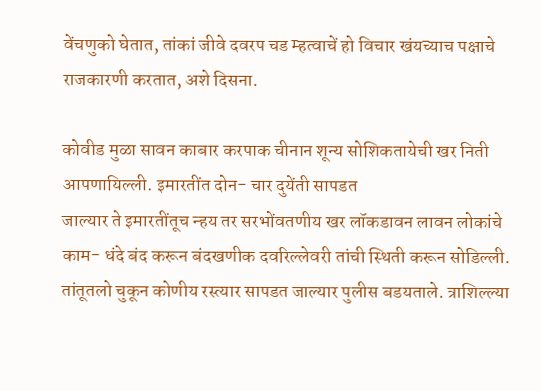वेंचणुको घेतात, तांकां जीवे दवरप चड म्हत्वाचें हो विचार खंयच्याच पक्षाचे राजकारणी करतात, अशे दिसना.

कोवीड मुळा सावन काबार करपाक चीनान शून्य सोशिकतायेची खर निती आपणायिल्ली. इमारतींत दोन- चार दुयेंती सापडत
जाल्यार ते इमारतींतूच न्हय तर सरभोंवतणीय खर लॉकडावन लावन लोकांचे काम- धंदे बंद करून बंदखणीक दवरिल्लेवरी तांची स्थिती करून सोडिल्ली. तांतूतलो चुकून कोणीय रस्त्यार सापडत जाल्यार पुलीस बडयताले. त्राशिल्ल्या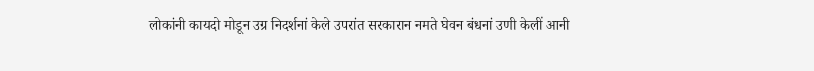लोकांनी कायदो मोडून उग्र निदर्शनां केले उपरांत सरकारान नमते घेवन बंधनां उणी केलीं आनी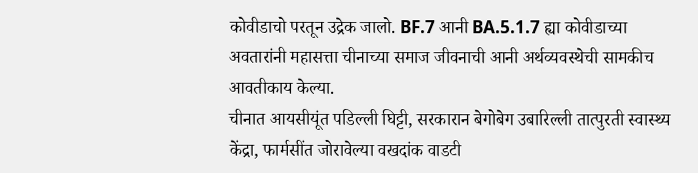कोवीडाचो परतून उद्रेक जालो. BF.7 आनी BA.5.1.7 ह्या कोवीडाच्या अवतारांनी महासत्ता चीनाच्या समाज जीवनाची आनी अर्थव्यवस्थेची सामकीच आवतीकाय केल्या.
चीनात आयसीयूंत पडिल्ली घिट्टी, सरकारान बेगोबेग उबारिल्ली तात्पुरती स्वास्थ्य केंद्रा, फार्मसींत जोरावेल्या वखदांक वाडटी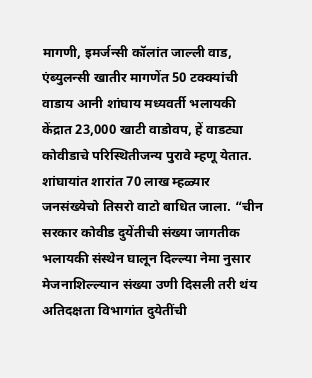मागणी, इमर्जन्सी कॉलांत जाल्ली वाड, एंब्युलन्सी खातीर मागणेंत 50 टक्क्यांची वाडाय आनी शांघाय मध्यवर्ती भलायकी केंद्रात 23,000 खाटी वाडोवप, हें वाडट्या कोवीडाचे परिस्थितीजन्य पुरावे म्हणू येतात. शांघायांत शारांत 70 लाख म्हळ्यार जनसंख्येचो तिसरो वाटो बाधित जाला. “चीन सरकार कोवीड दुयेंतीची संख्या जागतीक भलायकी संस्थेन घालून दिल्ल्या नेमा नुसार मेजनाशिल्ल्यान संख्या उणी दिसली तरी थंय अतिदक्षता विभागांत दुयेतींची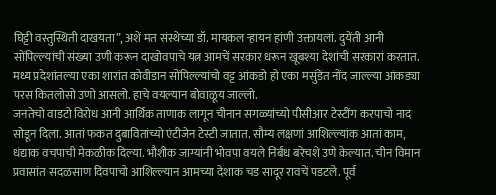घिट्टी वस्तुस्थिती दाखयता”, अशें मत संस्थेच्या डॉ. मायकल ऱ्हायन हांणी उक्तायलां. दुयेंती आनी सोंपिल्ल्यांची संख्या उणी करून दाखोवपाचे यत्न आमचें सरकार धरून खूबश्या देशांची सरकारां करतात. मध्य प्रदेशांतल्या एका शारांत कोवीडान सोंपिल्ल्यांचो वट्ट आंकडो हो एका मसुंडेंत नोंद जाल्ल्या आंकड्या परस कितलोसो उणो आसलो. हाचे वयल्यान बोवाळूय जाल्लो.
जनतेचो वाडटो विरोध आनी आर्थिक ताणाक लागून चीनान सगळ्यांच्यो पीसीआर टेस्टींग करपाचो नाद सोडून दिला. आतां फकत दुबावितांच्यो एंटीजेन टेस्टी जातात. सौम्य लक्षणां आशिल्ल्यांक आतां काम, धंद्याक वचपाची मेकळीक दिल्या. भौशीक जाग्यांनी भोवपा वयले निर्बंध बरेचशे उणे केल्यात. चीन विमान प्रवासांत सदळसाण दिवपाचो आशिल्ल्यान आमच्या देशाक चड सादूर रावचें पडटले. पूर्व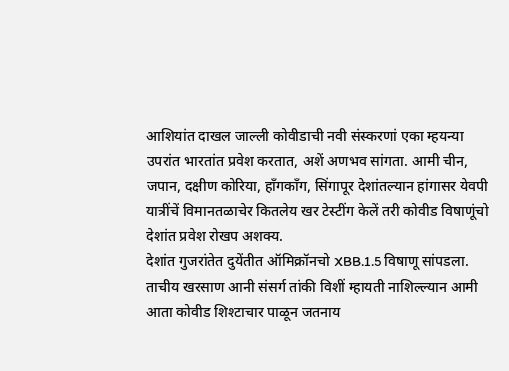आशियांत दाखल जाल्ली कोवीडाची नवी संस्करणां एका म्हयन्या उपरांत भारतांत प्रवेश करतात, अशें अणभव सांगता. आमी चीन, जपान, दक्षीण कोरिया, हाँगकाँग, सिंगापूर देशांतल्यान हांगासर येवपी यात्रींचें विमानतळाचेर कितलेय खर टेस्टींग केलें तरी कोवीड विषाणूंचो देशांत प्रवेश रोखप अशक्य.
देशांत गुजरांतेत दुयेंतीत ऑमिक्रॉनचो XBB.1.5 विषाणू सांपडला. ताचीय खरसाण आनी संसर्ग तांकी विशीं म्हायती नाशिल्ल्यान आमी आता कोवीड शिश्टाचार पाळून जतनाय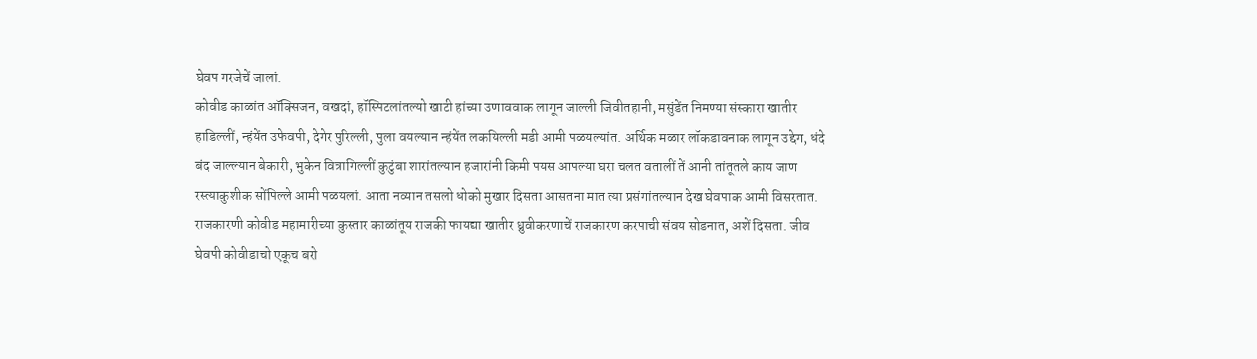घेवप गरजेचें जालां.
कोवीड काळांत ऑक्सिजन, वखदां, हॉस्पिटलांतल्यो खाटी हांच्या उणाववाक लागून जाल्ली जिवीतहानी, मसुंडेंत निमण्या संस्कारा खातीर हाडिल्लीं, न्हंयेंत उफेवपी, देगेर पुरिल्ली, पुला वयल्यान न्हंयेंत लकयिल्ली मडी आमी पळयल्यांत. अर्थिक मळार लॉकडावनाक लागून उद्देग, धंदे बंद जाल्ल्यान बेकारी, भुकेन वित्रागिल्लीं कुटुंबा शारांतल्यान हजारांनी किमी पयस आपल्या घरा चलत वतालीं तें आनी तांतूतले काय जाण रस्त्याकुशीक सोंपिल्ले आमी पळयलां. आता नव्यान तसलो धोको मुखार दिसता आसतना मात त्या प्रसंगांतल्यान देख घेवपाक आमी विसरतात. राजकारणी कोवीड महामारीच्या कुस्तार काळांतूय राजकी फायद्या खातीर ध्रुवीकरणाचें राजकारण करपाची संवय सोडनात, अशें दिसता. जीव घेवपी कोवीडाचो एकूच बरो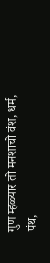गुण म्हळ्यार तो मनशाचो वंश, धर्म, पंथ,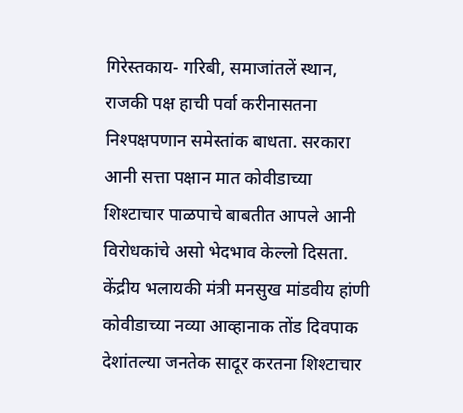गिरेस्तकाय- गरिबी, समाजांतलें स्थान, राजकी पक्ष हाची पर्वा करीनासतना निश्पक्षपणान समेस्तांक बाधता. सरकारा आनी सत्ता पक्षान मात कोवीडाच्या शिश्टाचार पाळपाचे बाबतीत आपले आनी विरोधकांचे असो भेदभाव केल्लो दिसता.
केंद्रीय भलायकी मंत्री मनसुख मांडवीय हांणी कोवीडाच्या नव्या आव्हानाक तोंड दिवपाक देशांतल्या जनतेक सादूर करतना शिश्टाचार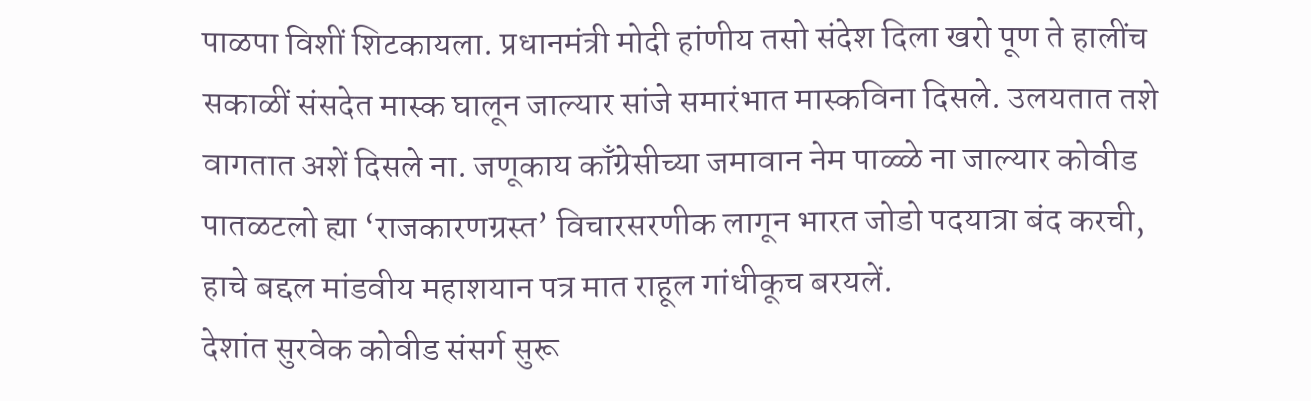पाळपा विशीं शिटकायला. प्रधानमंत्री मोदी हांणीय तसो संदेश दिला खरो पूण ते हालींच सकाळीं संसदेत मास्क घालून जाल्यार सांजे समारंभात मास्कविना दिसले. उलयतात तशे वागतात अशें दिसले ना. जणूकाय काँग्रेसीच्या जमावान नेम पाळ्ळे ना जाल्यार कोवीड पातळटलो ह्या ‘राजकारणग्रस्त’ विचारसरणीक लागून भारत जोडो पदयात्रा बंद करची, हाचे बद्दल मांडवीय महाशयान पत्र मात राहूल गांधीकूच बरयलें.
देशांत सुरवेक कोवीड संसर्ग सुरू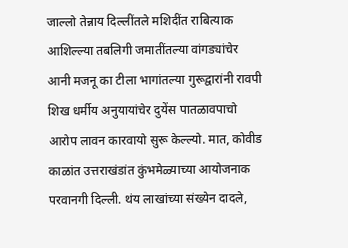जाल्लो तेन्नाय दिल्लींतले मशिदींत राबित्याक आशिल्ल्या तबलिगी जमातींतल्या वांगड्यांचेर आनी मजनू का टीला भागांतल्या गुरूद्वारांनी रावपी शिख धर्मीय अनुयायांचेर दुयेंस पातळावपाचो आरोप लावन कारवायो सुरू केल्ल्यो. मात, कोवीड काळांत उत्तराखंडांत कुंभमेळ्याच्या आयोजनाक परवानगी दिल्ली. थंय लाखांच्या संख्येन दादले,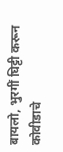बायलो, भुरगीं घिट्टी करून कोवीडाचे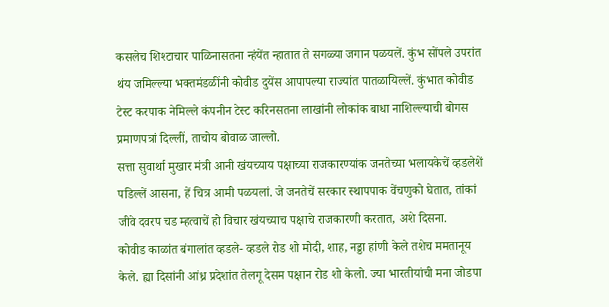कसलेच शिश्टाचार पाळिनासतना न्हंयेंत न्हातात ते सगळ्या जगान पळयलें. कुंभ सोंपले उपरांत थंय जमिल्ल्या भक्तमंडळींनी कोवीड दुयेंस आपापल्या राज्यांत पातळायिल्लें. कुंभात कोवीड टेस्ट करपाक नेमिल्ले कंपनीन टेस्ट करिनसतना लाखांनी लोकांक बाधा नाशिल्ल्याची बोगस प्रमाणपत्रां दिल्लीं, ताचोय बोवाळ जाल्लो.
सत्ता सुवार्था मुखार मंत्री आनी खंयच्याय पक्षाच्या राजकारण्यांक जनतेच्या भलायकेचें व्हडलेशें पडिल्लें आसना, हें चित्र आमी पळयलां. जे जनतेचें सरकार स्थापपाक वेंचणुको घेतात, तांकां जीवे दवरप चड म्हत्वाचें हो विचार खंयच्याच पक्षाचे राजकारणी करतात, अशे दिसना.
कोवीड काळांत बंगालांत व्हडले- व्हडले रोड शो मोदी, शाह, नड्डा हांणी केले तशेच ममतानूय केले. ह्या दिसांनी आंध्र प्रदेशांत तेलगू देसम पक्षान रोड शो केलो. ज्या भारतीयांची मना जोडपा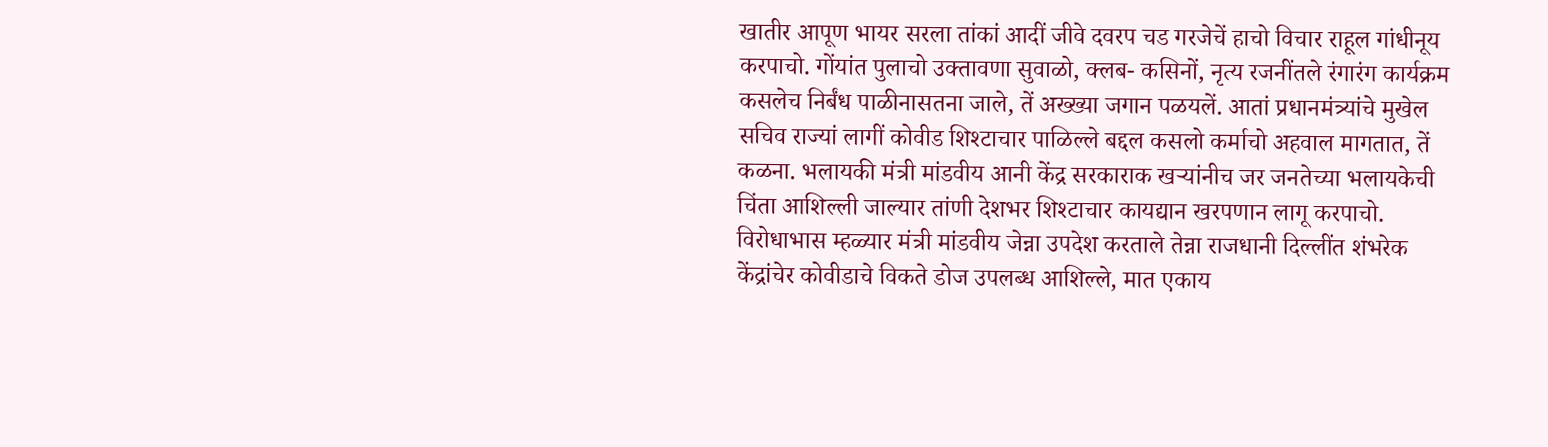खातीर आपूण भायर सरला तांकां आदीं जीवे दवरप चड गरजेचें हाचो विचार राहूल गांधीनूय करपाचो. गोंयांत पुलाचो उक्तावणा सुवाळो, क्लब- कसिनों, नृत्य रजनींतले रंगारंग कार्यक्रम कसलेच निर्बंध पाळीनासतना जाले, तें अख्ख्या जगान पळयलें. आतां प्रधानमंत्र्यांचे मुखेल सचिव राज्यां लागीं कोवीड शिश्टाचार पाळिल्ले बद्दल कसलो कर्माचो अहवाल मागतात, तें कळना. भलायकी मंत्री मांडवीय आनी केंद्र सरकाराक खऱ्यांनीच जर जनतेच्या भलायकेची चिंता आशिल्ली जाल्यार तांणी देशभर शिश्टाचार कायद्यान खरपणान लागू करपाचो. विरोधाभास म्हळ्यार मंत्री मांडवीय जेन्ना उपदेश करताले तेन्ना राजधानी दिल्लींत शंभरेक केंद्रांचेर कोवीडाचे विकते डोज उपलब्ध आशिल्ले, मात एकाय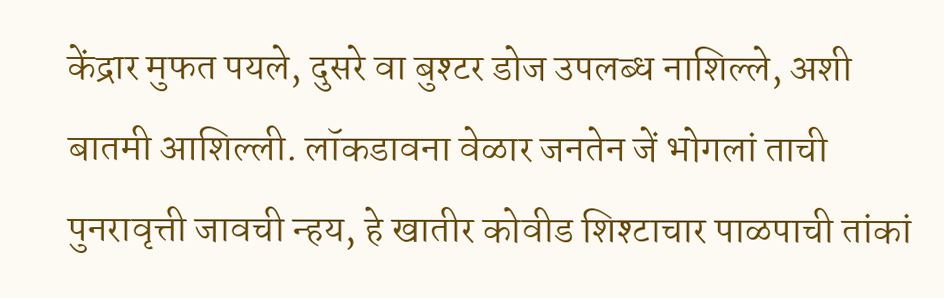केंद्रार मुफत पयले, दुसरे वा बुश्टर डोज उपलब्ध नाशिल्ले, अशी बातमी आशिल्ली. लॉकडावना वेळार जनतेन जें भोगलां ताची पुनरावृत्ती जावची न्हय, हे खातीर कोवीड शिश्टाचार पाळपाची तांकां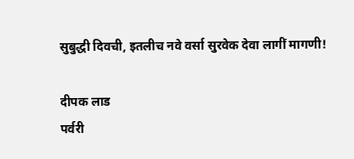सुबुद्धी दिवची, इतलीच नवे वर्सा सुरवेक देवा लागीं मागणी!

दीपक लाड
पर्वरी